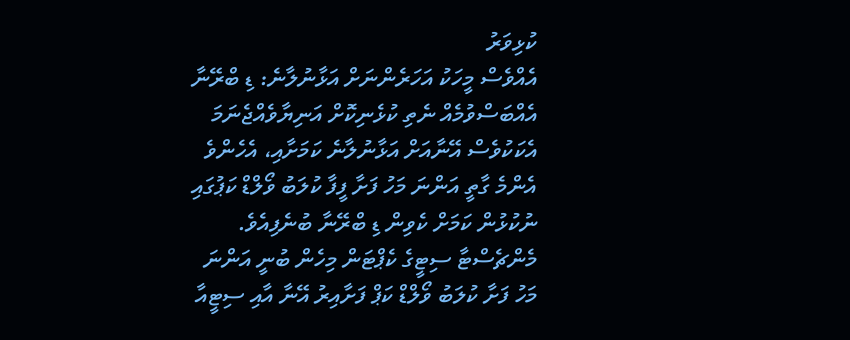ކުޅިވަރު
އެއްވެސް މީހަކު އަހަރެންނަށް އަޅާނުލާނެ: ޑި ބްރޭނާ
އެއްބަސްވުމެއް ނެތި ކުޅެނިކޮށް އަނިޔާވެއްޖެނަމަ އެކަކުވެސް އޭނާއަށް އަޅާނުލާނެ ކަމަށާއި، އެހެންވެ އެންމެ ގާތީ އަންނަ މަހު ފަށާ ފީފާ ކުލަބު ވޯލްޑް ކަޕުގައި ނުކުޅުން ކަމަށް ކެވިން ޑި ބްރޭނާ ބުނެފިއެވެ.
މެންޗެސްޓާ ސިޓީގެ ކެޕްޓަން މިހެން ބުނީ އަންނަ މަހު ފަށާ ކުލަބު ވޯލްޑް ކަޕް ފަށާއިރު އޭނާ އާއި ސިޓީއާ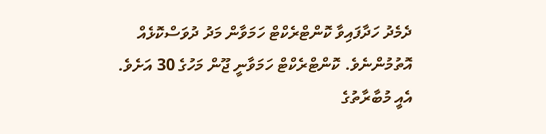ދެމެދު ހަދާފައިވާ ކޮންޓްރެކްޓް ހަމަވާން މަދު ދުވަސްކޮޅެއް އޮތުމުންނެވެ. ކޮންޓްރެކްޓް ހަމަވާނީ ޖޫން މަހުގެ 30 އަށެވެ. އެއީ މުބާރާތުގެ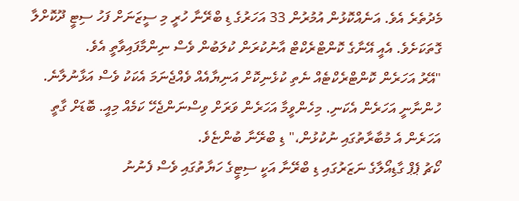މެދުތެރެ އެވެ. އަނެއްކޮޅުން އުމުރުން 33 އަހަރުގެ ޑި ބްރޭނާ ހުރީ މި ސީޒަނަށް ފަހު ސިޓީ ދޫކޮށްލާ ގޮތަކަށެވެ. އެއީ އޭނާގެ ކޮންޓްރެކްޓް އާނުކުރަން ކުލަބުން ވެސް ނިންމާފައިވާތީ އެވެ.
"އޭރު އަހަރެން ކޮންޓްރެކްޓެއް ނެތި ކުޅެނިކޮށް އަނިޔާއެއް ވެއްޖެނަމަ އެކަކު ވެސް އަޅާނުލާނެ. ހުންނާނީ އަހަރެން އެކަނި. މިހެންވީމާ އަހަރެން ވަރަށް ވިސްނަންޖެހޭ ކަމެއް މިއީ. ބޮޑަށް ގާތީ އަހަރެން އެ މުބާރާތުގައި ނުކުޅުން،" ޑި ބްރޭނާ ބުންޏެވެ.
ކޯޗު ޕެޕް ގާޑިއޯލާގެ ނަޒަރުގައި ޑި ބްރޭނާ އަކީ ސިޓީގެ ހަޔާތުގައި ވެސް ފެނުނު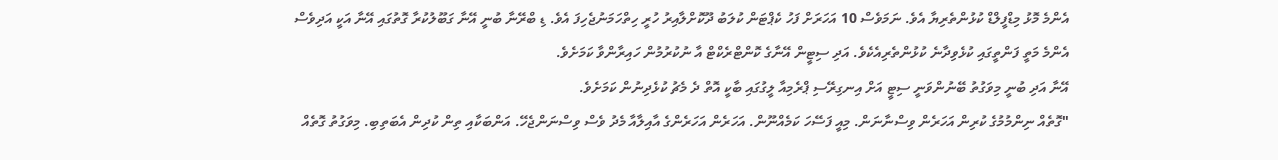އެންމެ މޮޅު މިޑްފީލްޑް ކުޅުންތެރިޔާ އެވެ. ނަމަވެސް 10 އަހަރަށް ފަހު ކެޕްޓަން ކުލަބު ދޫކޮށްލާއިރު ހުރީ ހިތްހަމަނުޖެހިފަ އެވެ. ޑި ބްރޭނާ ބުނީ އޭނާ ގަބޫލުކުރާ ގޮތުގައި އޭނާ އަކީ އަދިވެސް އެންމެ މަތީ ފަންތީގައި ކުޅެވިދާނެ ކުޅުންތެރިއެކެވެ. އަދި ސިޓީން އޭނާގެ ކޮންޓްރެކްޓް އާ ނުކުރުމުން ހައިރާންވާ ކަމަށެވެ.
އޭނާ އަދި ބުނީ މިވަގުތު ބޭނުންވަނީ ސިޓީ އަށް އިނގިރޭސި ޕްރެމިއާ ލީގުގައި ބާކީ އޮތް ދެ މެޗު ކުޅެދިނުން ކަމަށެވެ.
"ގޮތެއް ނިންމުމުގެ ކުރިން އަހަރެން ވިސްނާނަން. މިއީ ފަސޭހަ ކަމެއްނޫން. އަހަރެން އަހަރެންގެ އާއިލާއާ މެދު ވެސް ވިސްނަންޖެހޭ. އަންބަކާއި ތިން ކުދިން އެބަތިބި. މިވަގުތު ގޮތެއް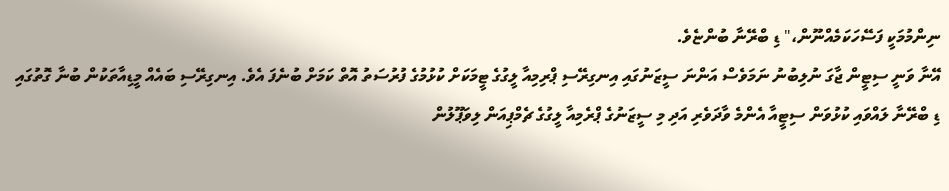ނިންމުމަކީ ފަސޭހަކަމެއްނޫން،" ޑި ބްރޭނާ ބުންޏެވެ.
އޭނާ ވަނީ ސިޓީން ޖާގަ ނުލިބުނު ނަމަވެސް އަންނަ ސީޒަނުގައި އިނގިރޭސި ޕްރިމިއާ ލީގުގެ ޓީމަކަށް ކުޅުމުގެ ފުރުސަތު އޮތް ކަމަށް ބުނެފަ އެވެ. އިނގިރޭސި ބައެއް މީޑިއާތަކުން ބުނާ ގޮތުގައި ޑި ބްރޭނާ ލައްވައި ކުޅުވަން ސިޓީއާ އެންމެ ވާދަވެރި އަދި މި ސީޒަނުގެ ޕްރެމިއާ ލީގުގެ ޗެމްޕިއަން ލިވަޕޫލުން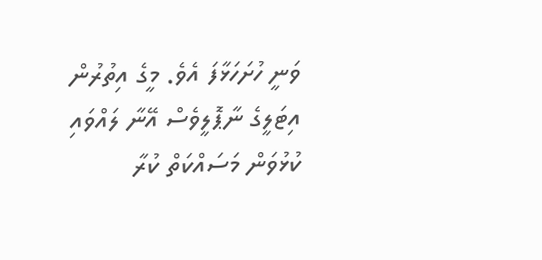ވަނީ ހުށަހަޅާފަ އެވެ. މީގެ އިތުރުން އިޓަލީގެ ނާޕޮލީވެސް އޭނާ ލައްވައި ކުޅުވަން މަސައްކަތް ކުރާ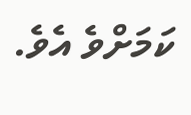ކަމަށްވެ އެވެ.